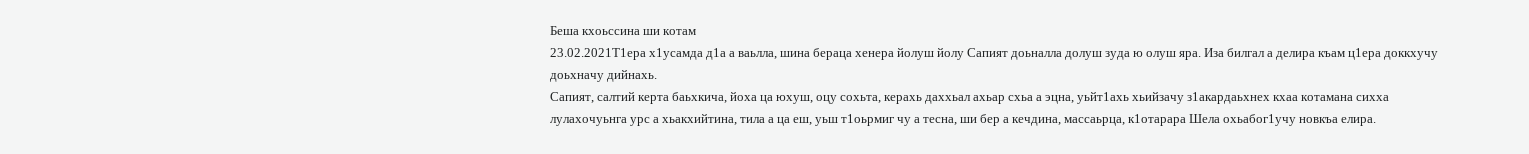Беша кхоьссина ши котам
23.02.2021Т1ера х1усамда д1а а ваьлла, шина бераца хенера йолуш йолу Сапият доьналла долуш зуда ю олуш яра. Иза билгал а делира къам ц1ера доккхучу доьхначу дийнахь.
Сапият, салтий керта баьхкича, йоха ца юхуш, оцу сохьта, керахь даххьал ахьар схьа а эцна, уьйт1ахь хьийзачу з1акардаьхнех кхаа котамана сихха лулахочуьнга урс а хьакхийтина, тила а ца еш, уьш т1оьрмиг чу а тесна, ши бер а кечдина, массаьрца, к1отарара Шела охьабог1учу новкъа елира.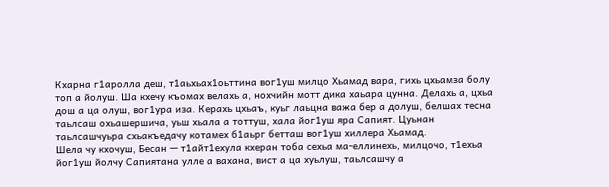Кхарна г1аролла деш, т1аьхьах1оьттина вог1уш милцо Хьамад вара, гихь цхьамза болу топ а йолуш. Ша кхечу къомах велахь а, нохчийн мотт дика хаьара цунна. Делахь а, цхьа дош а ца олуш, вог1ура иза. Керахь цхьаъ, куьг лаьцна важа бер а долуш, белшах тесна таьлсаш охьашершича, уьш хьала а тоттуш, хала йог1уш яра Сапият. Цуьнан таьлсашчуьра схьакъедачу котамех б1аьрг бетташ вог1уш хиллера Хьамад.
Шела чу кхочуш, Бесан — т1айт1ехула кхеран тоба сехьа ма-еллинехь, милцочо, т1ехьа йог1уш йолчу Сапиятана улле а вахана, вист а ца хуьлуш, таьлсашчу а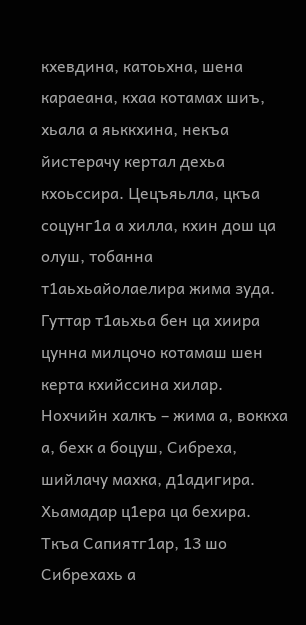кхевдина, катоьхна, шена караеана, кхаа котамах шиъ, хьала а яьккхина, некъа йистерачу кертал дехьа кхоьссира. Цецъяьлла, цкъа соцунг1а а хилла, кхин дош ца олуш, тобанна т1аьхьайолаелира жима зуда. Гуттар т1аьхьа бен ца хиира цунна милцочо котамаш шен керта кхийссина хилар.
Нохчийн халкъ – жима а, воккха а, бехк а боцуш, Сибреха, шийлачу махка, д1адигира. Хьамадар ц1ера ца бехира. Ткъа Сапиятг1ар, 13 шо Сибрехахь а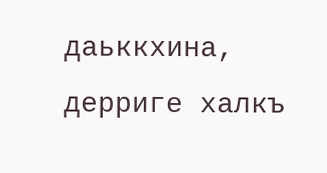даьккхина, дерриге халкъ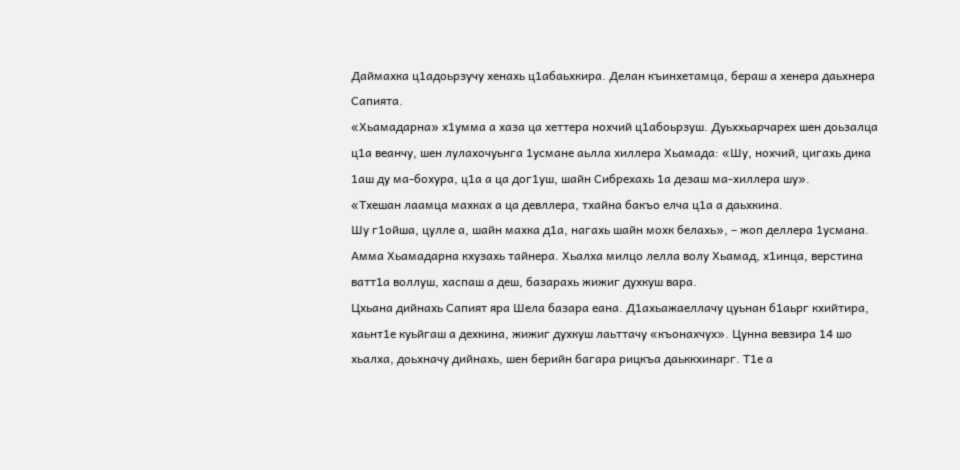Даймахка ц1адоьрзучу хенахь ц1абаьхкира. Делан къинхетамца, бераш а хенера даьхнера Сапията.
«Хьамадарна» х1умма а хаза ца хеттера нохчий ц1абоьрзуш. Дуьххьарчарех шен доьзалца ц1а веанчу, шен лулахочуьнга 1усмане аьлла хиллера Хьамада: «Шу, нохчий, цигахь дика 1аш ду ма-бохура, ц1а а ца дог1уш, шайн Сибрехахь 1а дезаш ма-хиллера шу».
«Тхешан лаамца махках а ца девллера, тхайна бакъо елча ц1а а даьхкина.
Шу г1ойша, цулле а, шайн махка д1а, нагахь шайн мохк белахь», – жоп деллера 1усмана.
Амма Хьамадарна кхузахь тайнера. Хьалха милцо лелла волу Хьамад, х1инца, верстина ватт1а воллуш, хаспаш а деш, базарахь жижиг духкуш вара.
Цхьана дийнахь Сапият яра Шела базара еана. Д1ахьажаеллачу цуьнан б1аьрг кхийтира, хаьнт1е куьйгаш а дехкина, жижиг духкуш лаьттачу «къонахчух». Цунна вевзира 14 шо хьалха, доьхначу дийнахь, шен берийн багара рицкъа даьккхинарг. Т1е а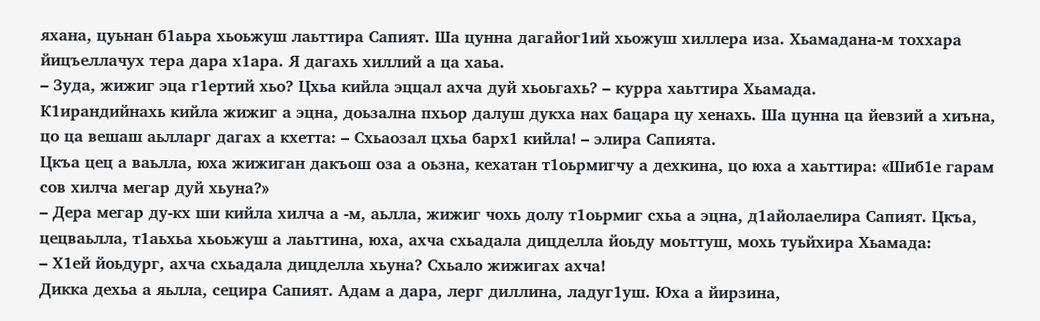яхана, цуьнан б1аьра хьоьжуш лаьттира Сапият. Ша цунна дагайог1ий хьожуш хиллера иза. Хьамадана-м тоххара йицъеллачух тера дара х1ара. Я дагахь хиллий а ца хаьа.
– Зуда, жижиг эца г1ертий хьо? Цхьа кийла эццал ахча дуй хьоьгахь? – курра хаьттира Хьамада.
К1ирандийнахь кийла жижиг а эцна, доьзална пхьор далуш дукха нах бацара цу хенахь. Ша цунна ца йевзий а хиъна, цо ца вешаш аьлларг дагах а кхетта: – Схьаозал цхьа барх1 кийла! – элира Сапията.
Цкъа цец а ваьлла, юха жижиган дакъош оза а оьзна, кехатан т1оьрмигчу а дехкина, цо юха а хаьттира: «Шиб1е гарам сов хилча мегар дуй хьуна?»
– Дера мегар ду-кх ши кийла хилча а -м, аьлла, жижиг чохь долу т1оьрмиг схьа а эцна, д1айолаелира Сапият. Цкъа, цецваьлла, т1аьхьа хьоьжуш а лаьттина, юха, ахча схьадала дицделла йоьду моьттуш, мохь туьйхира Хьамада:
– Х1ей йоьдург, ахча схьадала дицделла хьуна? Схьало жижигах ахча!
Дикка дехьа а яьлла, сецира Сапият. Адам а дара, лерг диллина, ладуг1уш. Юха а йирзина,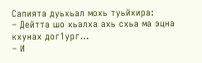Сапията дуьхьал мохь туьйхира:
– Дейтта шо хьалха ахь схьа ма эцна кхунах дог1ург…
– И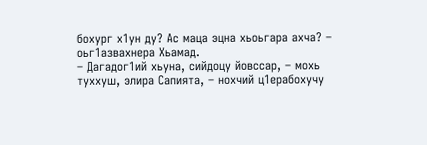бохург х1ун ду? Ас маца эцна хьоьгара ахча? – оьг1азвахнера Хьамад.
– Дагадог1ий хьуна, сийдоцу йовссар, – мохь туххуш, элира Сапията, – нохчий ц1ерабохучу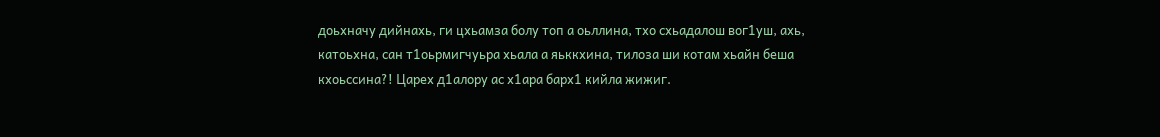доьхначу дийнахь, ги цхьамза болу топ а оьллина, тхо схьадалош вог1уш, ахь, катоьхна, сан т1оьрмигчуьра хьала а яьккхина, тилоза ши котам хьайн беша кхоьссина?! Царех д1алору ас х1ара барх1 кийла жижиг.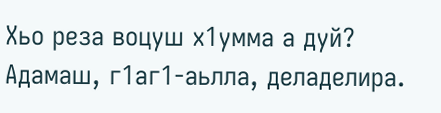Хьо реза воцуш х1умма а дуй?
Адамаш, г1аг1-аьлла, деладелира.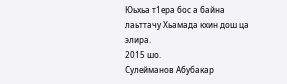Юьхьа т1ера бос а байна лаьттачу Хьамада кхин дош ца элира.
2015 шо.
Сулейманов Абубакар